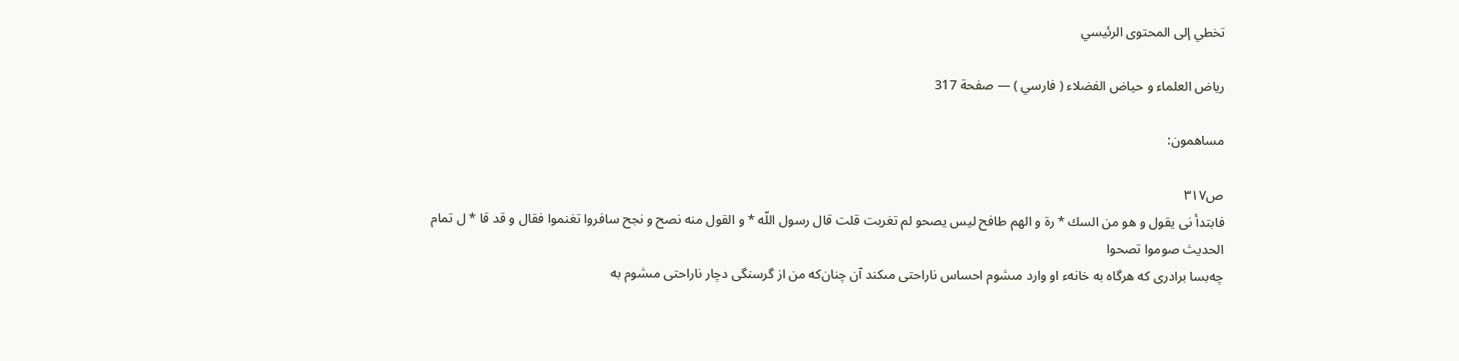تخطي إلى المحتوى الرئيسي

رياض العلماء و حياض الفضلاء ( فارسي ) — صفحة 317

مساهمون:

ص٣١٧
فابتدأ نى يقول و هو من السك * رة و الهم طافح ليس يصحو لم تغربت قلت قال رسول اللّه * و القول منه نصح و نجح سافروا تغنموا فقال و قد قا * ل تمام الحديث صوموا تصحوا
چه‌بسا برادرى كه هرگاه به خانهء او وارد مىشوم احساس ناراحتى مىكند آن چنان‌كه من از گرسنگى دچار ناراحتى مىشوم به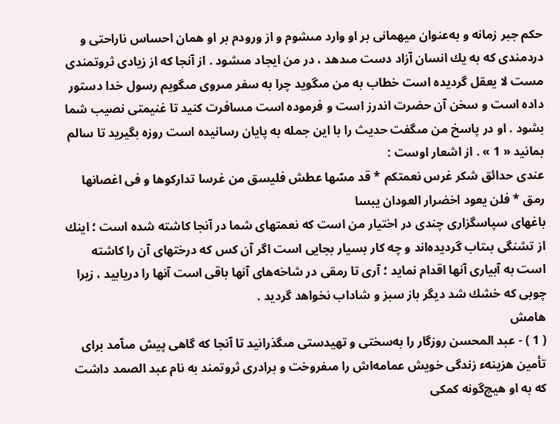حكم جبر زمانه و به‌عنوان ميهمانى بر او وارد مىشوم و از ورودم بر او همان احساس ناراحتى و دردمندى كه به يك انسان آزاد دست مىدهد ، در من ايجاد مىشود . از آنجا كه از زيادى ثروتمندى مست لا يعقل گرديده است خطاب به من مىگويد چرا به سفر مىروى مىگويم رسول خدا دستور داده است و سخن آن حضرت اندرز است و فرموده است مسافرت كنيد تا غنيمتى نصيب شما بشود . او در پاسخ من مىگفت حديث را با اين جمله به پايان رسانيده است روزه بگيريد تا سالم بمانيد « 1 » . از اشعار اوست :
عندى حدائق شكر غرس نعمتكم * قد مسّها عطش فليسق من غرسا تداركوها و فى اغصانها رمق * فلن يعود اخضرار العودان يبسا
باغهاى سپاسگزارى چندى در اختيار من است كه نعمتهاى شما در آنجا كاشته شده است ؛ اينك از تشنگى بىتاب گرديده‌اند و چه كار بسيار بجايى است اگر آن كس كه درختهاى آن را كاشته است به آبيارى آنها اقدام نمايد ؛ آرى تا رمقى در شاخه‌هاى آنها باقى است آنها را دريابيد ، زيرا چوبى كه خشك شد ديگر باز سبز و شاداب نخواهد گرديد .
هامش
( 1 ) - عبد المحسن روزگار را به‌سختى و تهيدستى مىگذرانيد تا آنجا كه گاهى پيش مىآمد براى تأمين هزينهء زندگى خويش عمامه‌اش را مىفروخت و برادرى ثروتمند به نام عبد الصمد داشت كه به او هيچ‌گونه كمكى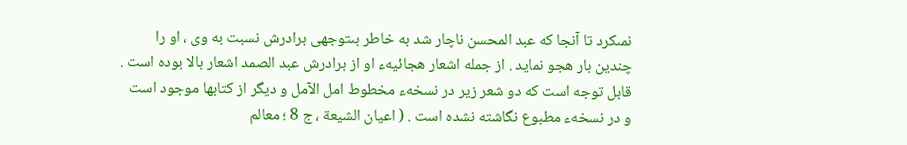نمىكرد تا آنجا كه عبد المحسن ناچار شد به خاطر بىتوجهى برادرش نسبت به وى ، او را چندين بار هجو نمايد . از جمله اشعار هجائيهء او از برادرش عبد الصمد اشعار بالا بوده است . قابل توجه است كه دو شعر زير در نسخهء مخطوط امل الآمل و ديگر از كتابها موجود است و در نسخهء مطبوع نگاشته نشده است . ( اعيان الشيعة ، ج 8 ؛ معالم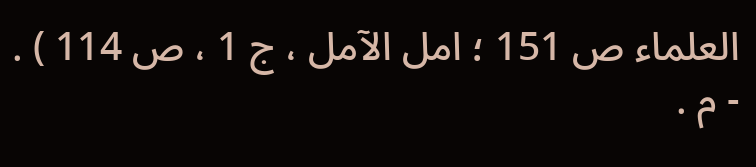العلماء ص 151 ؛ امل الآمل ، ج 1 ، ص 114 ) . - م .